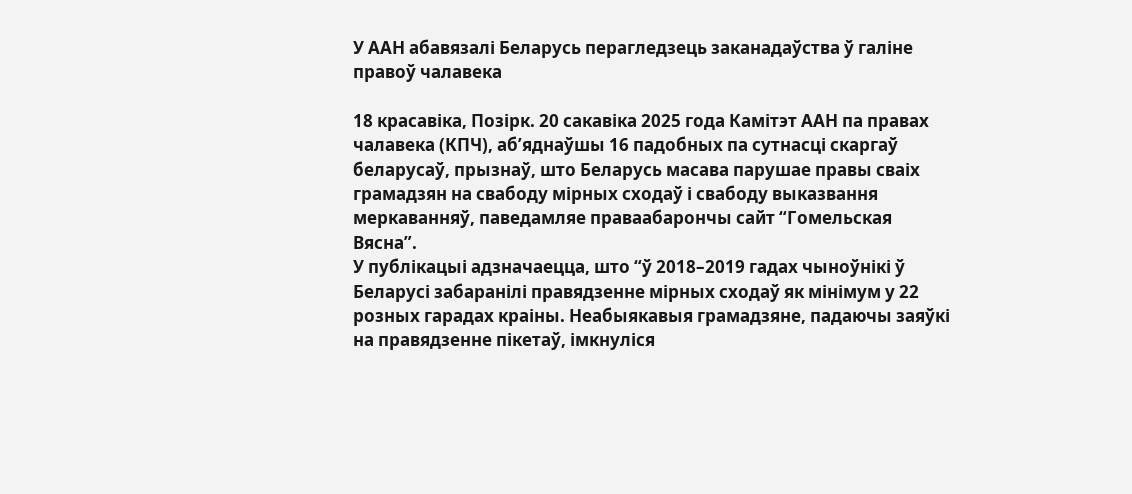У ААН абавязалі Беларусь перагледзець заканадаўства ў галіне правоў чалавека

18 красавіка, Позірк. 20 сакавіка 2025 года Камітэт ААН па правах чалавека (КПЧ), аб’яднаўшы 16 падобных па сутнасці скаргаў беларусаў, прызнаў, што Беларусь масава парушае правы сваіх грамадзян на свабоду мірных сходаў і свабоду выказвання меркаванняў, паведамляе праваабарончы сайт “Гомельская Вясна”.
У публікацыі адзначаецца, што “ў 2018–2019 гадах чыноўнікі ў Беларусі забаранілі правядзенне мірных сходаў як мінімум у 22 розных гарадах краіны. Неабыякавыя грамадзяне, падаючы заяўкі на правядзенне пікетаў, імкнуліся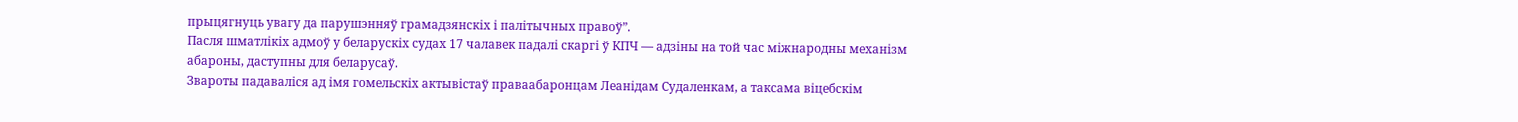прыцягнуць увагу да парушэнняў грамадзянскіх і палітычных правоў”.
Пасля шматлікіх адмоў у беларускіх судах 17 чалавек падалі скаргі ў КПЧ — адзіны на той час міжнародны механізм абароны, даступны для беларусаў.
Звароты падаваліся ад імя гомельскіх актывістаў праваабаронцам Леанідам Судаленкам, а таксама віцебскім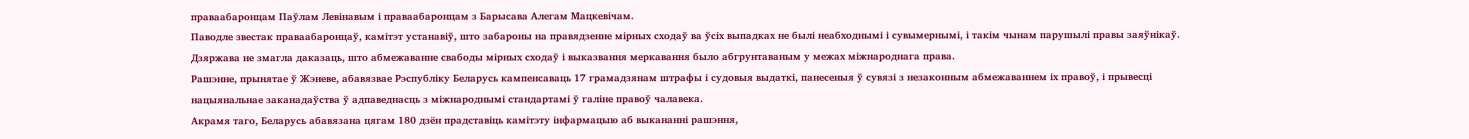праваабаронцам Паўлам Левінавым і праваабаронцам з Барысава Алегам Мацкевічам.
Паводле звестак праваабаронцаў, камітэт устанавіў, што забароны на правядзенне мірных сходаў ва ўсіх выпадках не былі неабходнымі і сувымернымі, і такім чынам парушылі правы заяўнікаў. Дзяржава не змагла даказаць, што абмежаванне свабоды мірных сходаў і выказвання меркавання было абгрунтаваным у межах міжнароднага права.
Рашэнне, прынятае ў Жэневе, абавязвае Рэспубліку Беларусь кампенсаваць 17 грамадзянам штрафы і судовыя выдаткі, панесеныя ў сувязі з незаконным абмежаваннем іх правоў, і прывесці нацыянальнае заканадаўства ў адпаведнасць з міжнароднымі стандартамі ў галіне правоў чалавека.
Акрамя таго, Беларусь абавязана цягам 180 дзён прадставіць камітэту інфармацыю аб выкананні рашэння,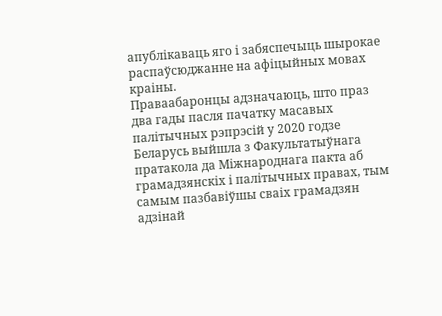апублікаваць яго і забяспечыць шырокае распаўсюджанне на афіцыйных мовах краіны.
Праваабаронцы адзначаюць, што праз два гады пасля пачатку масавых палітычных рэпрэсій у 2020 годзе Беларусь выйшла з Факультатыўнага пратакола да Міжнароднага пакта аб грамадзянскіх і палітычных правах, тым самым пазбавіўшы сваіх грамадзян адзінай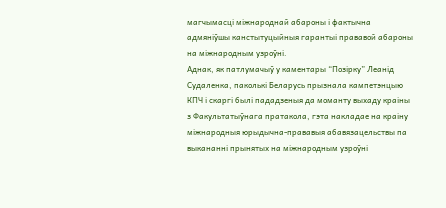магчымасці міжнароднай абароны і фактычна адмяніўшы канстытуцыйныя гарантыі прававой абароны на міжнародным узроўні.
Аднак, як патлумачыў у каментары “Позірку” Леанід Судаленка, паколькі Беларусь прызнала кампетэнцыю КПЧ і скаргі былі пададзеныя да моманту выхаду краіны з Факультатыўнага пратакола, гэта накладае на краіну міжнародныя юрыдычна-прававыя абавязацельствы па выкананні прынятых на міжнародным узроўні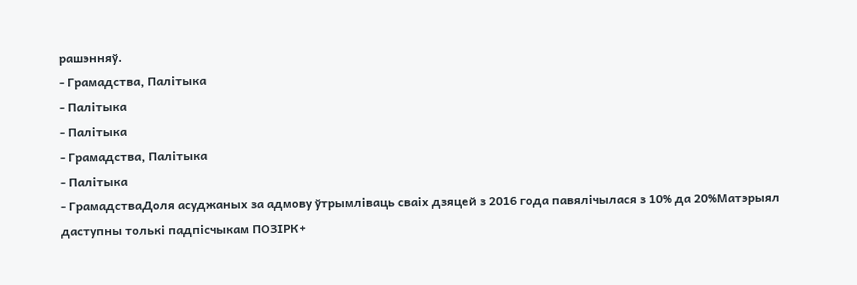рашэнняў.
- Грамадства, Палітыка
- Палітыка
- Палітыка
- Грамадства, Палітыка
- Палітыка
- ГрамадстваДоля асуджаных за адмову ўтрымліваць сваіх дзяцей з 2016 года павялічылася з 10% да 20%Матэрыял даступны толькі падпісчыкам ПОЗІРК+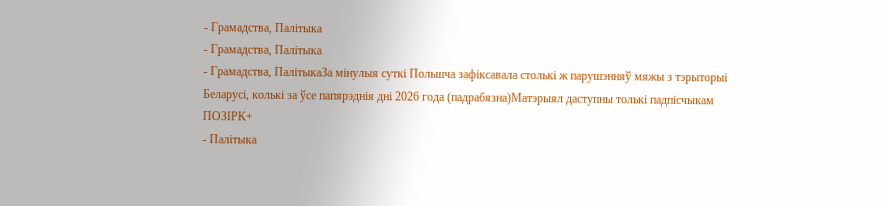- Грамадства, Палітыка
- Грамадства, Палітыка
- Грамадства, ПалітыкаЗа мінулыя суткі Польшча зафіксавала столькі ж парушэнняў мяжы з тэрыторыі Беларусі, колькі за ўсе папярэднія дні 2026 года (падрабязна)Матэрыял даступны толькі падпісчыкам ПОЗІРК+
- Палітыка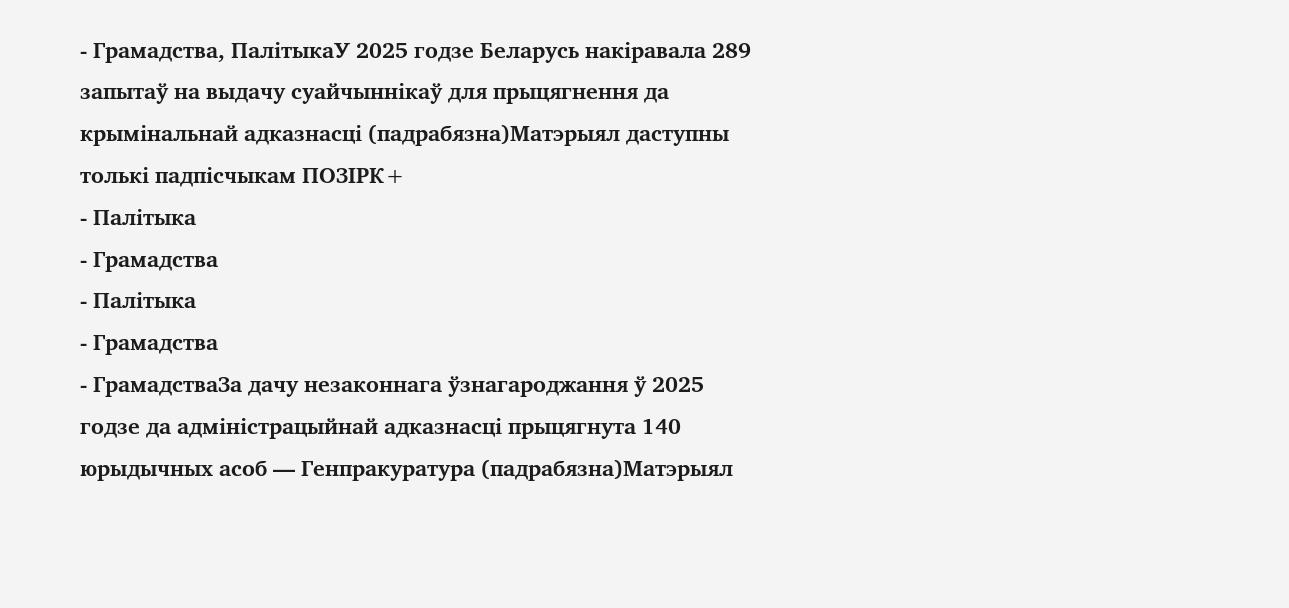- Грамадства, ПалітыкаУ 2025 годзе Беларусь накіравала 289 запытаў на выдачу суайчыннікаў для прыцягнення да крымінальнай адказнасці (падрабязна)Матэрыял даступны толькі падпісчыкам ПОЗІРК+
- Палітыка
- Грамадства
- Палітыка
- Грамадства
- ГрамадстваЗа дачу незаконнага ўзнагароджання ў 2025 годзе да адміністрацыйнай адказнасці прыцягнута 140 юрыдычных асоб — Генпракуратура (падрабязна)Матэрыял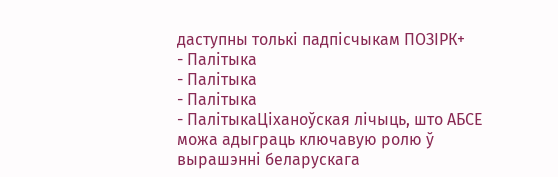даступны толькі падпісчыкам ПОЗІРК+
- Палітыка
- Палітыка
- Палітыка
- ПалітыкаЦіханоўская лічыць, што АБСЕ можа адыграць ключавую ролю ў вырашэнні беларускага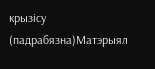крызісу (падрабязна)Матэрыял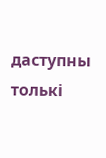даступны толькі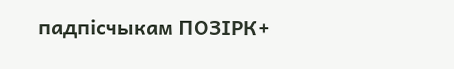падпісчыкам ПОЗІРК+